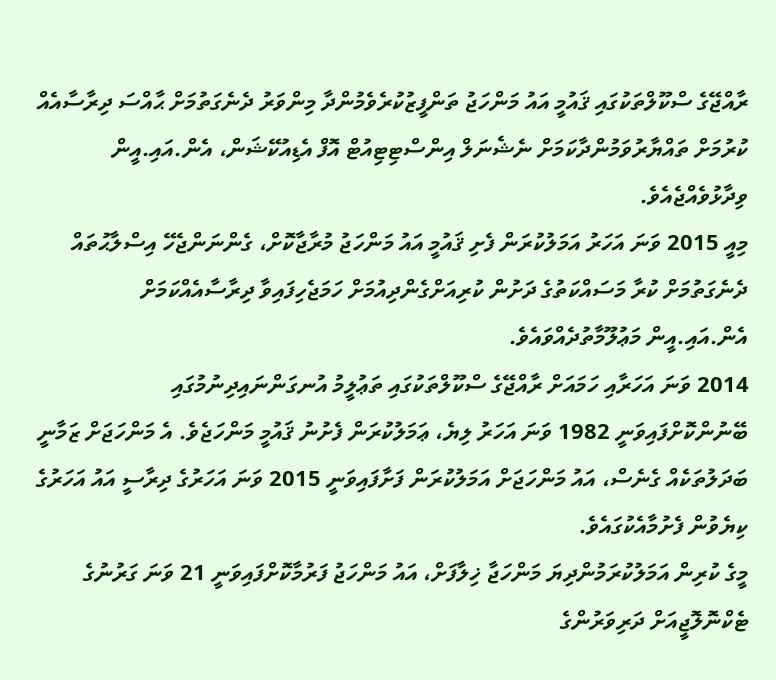ރާއްޖޭގެ ސްކޫލްތަކުގައި ޤައުމީ އައު މަންހަޖު ތަންފީޒުކުރެވެމުންދާ މިންވަރު ދެނެގަތުމަށް ޙާއްސަ ދިރާސާއެއް ކުރުމަށް ތައްޔާރުވަމުންދާކަމަށް ނެޝެނަލް އިންސްޓިޓިއުޓް އޮފް އެޑިއުކޭޝަން، އެން.އައި.އީން ވިދާޅުވެއްޖެއެވެ.
މިއީ 2015 ވަނަ އަހަރު އަމަލުކުރަން ފެށި ޤައުމީ އައު މަންހަޖު މުރާޖާކޮށް، ގެންނަންޖެހޭ އިސްލާޙުތައް ދެނެގަތުމަށް ކުރާ މަސައްކަތުގެ ދަށުން ކުރިއަށްގެންދިއުމަށް ހަމަޖެހިފައިވާ ދިރާސާއެއްކަމަށް އެން.އައި.އީން މަޢުލޫމާތުދެއްވައެވެ.
2014 ވަނަ އަހަރާއި ހަމައަށް ރާއްޖޭގެ ސްކޫލްތަކުގައި ތަޢުލީމު އުނގަންނައިދިނުމުގައި ބޭނުންކޮށްފައިވަނީ 1982 ވަނަ އަހަރު ލިޔެ، ޢަމަލުކުރަން ފެށުނު ޤައުމީ މަންހަޖެވެ. އެ މަންހަޖަށް ޒަމާނީ ބަދަލުތަކެއް ގެނެސް، އައު މަންހަޖަށް އަމަލުކުރަން ފަށާފައިވަނީ 2015 ވަނަ އަހަރުގެ ދިރާސީ އައު އަހަރުގެ ކިޔެވުން ފެށުމާއެކުގައެވެ.
މީގެ ކުރިން އަމަލުކުރަމުންދިޔަ މަންހަޖާ ޚިލާފަށް، އައު މަންހަޖު ފަރުމާކޮށްފައިވަނީ 21 ވަނަ ގަރުނުގެ ޓެކްނޮލޮޖީއަށް ދަރިވަރުންގެ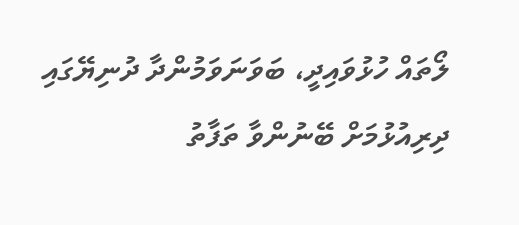ލޯތައް ހުޅުވައިދީ، ބަވަނަވަމުންދާ ދުނިޔޭގައި ދިރިއުޅުމަށް ބޭނުންވާ ތަފާތު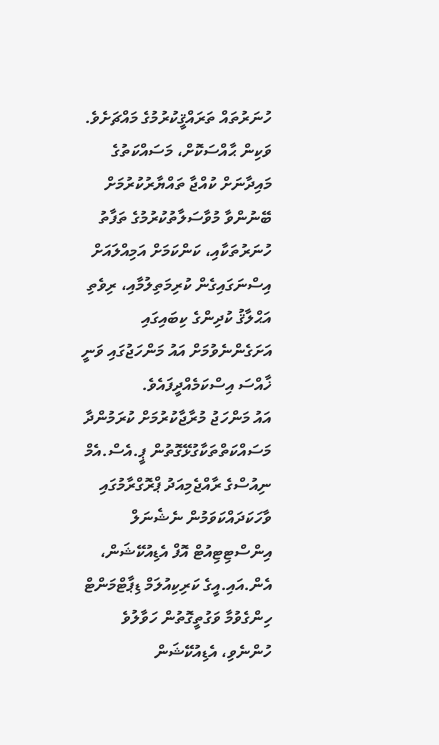ހުނަރުތައް ތަރައްޤީކުރުމުގެ މައްޗަށެވެ. ވަކިން ޙާއްސަކޮށް، މަސައްކަތުގެ މައިދާނަށް ކުއްޖާ ތައްޔާރުކުރުމަށް ބޭނުންވާ މުވާސަލާތުކުރުމުގެ ތަފާތު ހުނަރުތަކާއި، ކަންކަމަށް އަމިއްލައަށް އިސްނަގައިގެން ކުރިމަތިލުމާއި، ރިވެތި އަޙްލާޤު ކުދިންގެ ކިބައިގައި އަށަގެންނެވުމަށް އައު މަންހަޖުގައި ވަނީ ޚާއްސަ އިސްކަމެއްދީފައެވެ.
އައު މަންހަޖު މުރާޖާކުރުމަށް ކުރަމުންދާ މަސައްކަތްތަކާގުޅޭގޮތުން ޕީ.އެސް.އެމް ނިއުސްގެ ރާއްޖެމިއަދު ޕްރޮގްރާމުގައި ވާހަކަދައްކަވަމުން ނެޝެނަލް އިންސްޓިޓިއުޓް އޮފް އެޑިއުކޭޝަން، އެން.އައި.އީގެ ކަރިކިއުލަމް ޑިޕާޓްމަންޓް ހިންގެވުމާ ވަގުތީގޮތުން ހަވާލުވެ ހުންނެވި، އެޑިއުކޭޝަން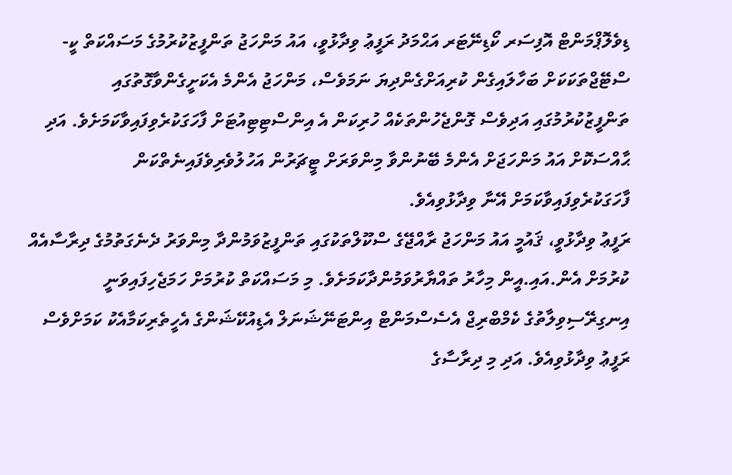ޑިވެލޮޕްމަންޓް އޮފިސަރ ކޯޑިނޭޓަރ އަޙްމަދު ރަފީޢު ވިދާޅުވީ، އައު މަންހަޖު ތަންފީޒުކުރުމުގެ މަސައްކަތް ކީ-ސްޓޭޖްތަކަކަށް ބަހާލައިގެން ކުރިއަށްގެންދިޔަ ނަމަވެސް، މަންހަޖު އެންމެ އެކަށީގެންވާގޮތުގައި ތަންފީޒުކުރުމުގައި އަދިވެސް ގޮންޖެހުންތަކެއް ހުރިކަން އެ އިންސްޓިޓިއުޓަށް ފާހަގަކުރެވިފައިވާކަމަށެވެ. އަދި ޙާއްސަކޮށް އައު މަންހަޖަށް އެންމެ ބޭނުންވާ މިންވަރަށް ޓީޗަރުން އަހުލުވެރިވެފައިނެތްކަން ފާހަގަކުރެވިފައިވާކަމަށް އޭނާ ވިދާޅުވިއެވެ.
ރަފީޢު ވިދާޅުވީ، ޤައުމީ އައު މަންހަޖު ރާއްޖޭގެ ސްކޫލްތަކުގައި ތަންފީޒުވަމުންދާ މިންވަރު ދެނެގަތުމުގެ ދިރާސާއެއް ކުރުމަށް އެން.އައި.އީން މިހާރު ތައްޔާރުވަމުންދާކަމަށެވެ. މި މަސައްކަތް ކުރުމަށް ހަމަޖެހިފައިވަނީ އިނގިރޭސިވިލާތުގެ ކެމްބްރިޖް އެސެސްމަންޓް އިންޓަނޭޝަނަލް އެޑިއުކޭޝަންގެ އެހީތެރިކަމާއެކު ކަމަށްވެސް ރަފީޢު ވިދާޅުވިއެވެ. އަދި މި ދިރާސާގެ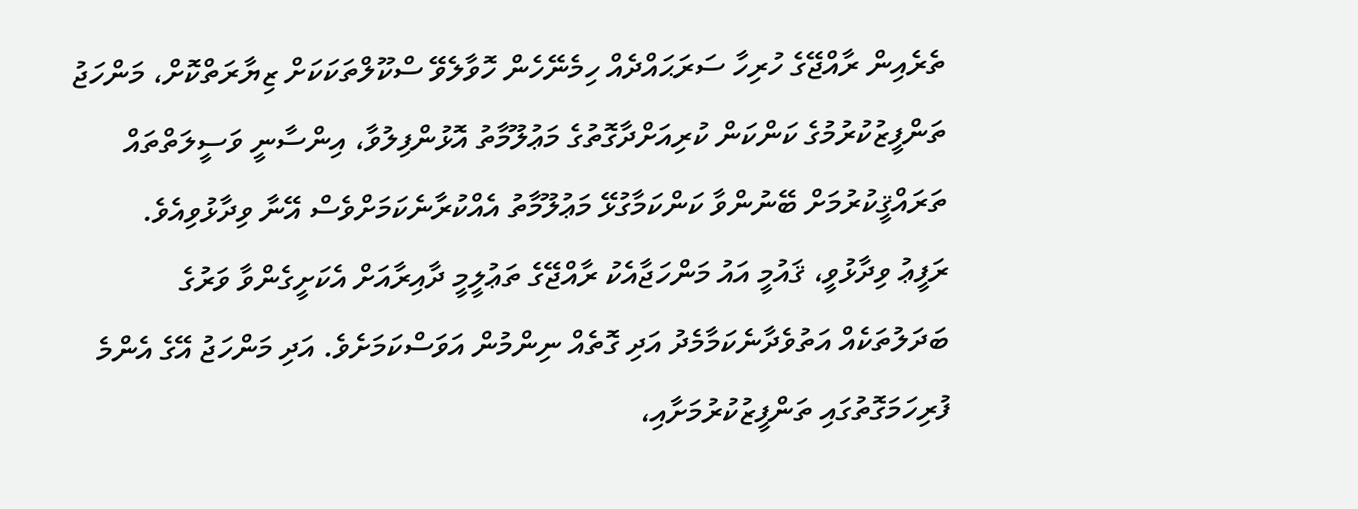ތެރެއިން ރާއްޖޭގެ ހުރިހާ ސަރަޙައްދެއް ހިމެނޭހެން ހޮވާލެވޭ ސްކޫލްތަކަކަށް ޒިޔާރަތްކޮށް، މަންހަޖު ތަންފީޒުކުރުމުގެ ކަންކަން ކުރިއަށްދާގޮތުގެ މަޢުލޫމާތު އޮޅުންފިލުވާ، އިންސާނީ ވަސީލަތްތައް ތަރައްޤީކުރުމަށް ބޭނުންވާ ކަންކަމާގުޅޭ މަޢުލޫމާތު އެއްކުރާނެކަމަށްވެސް އޭނާ ވިދާޅުވިއެވެ.
ރަފީޢު ވިދާޅުވީ، ޤައުމީ އައު މަންހަޖާއެކު ރާއްޖޭގެ ތަޢުލީމީ ދާއިރާއަށް އެކަށީގެންވާ ވަރުގެ ބަދަލުތަކެއް އަތުވެދާނެކަމާމެދު އަދި ގޮތެއް ނިންމުން އަވަސްކަމަށެވެ. އަދި މަންހަޖު އޭގެ އެންމެ ފުރިހަމަގޮތުގައި ތަންފީޒުކުރުމަށާއި،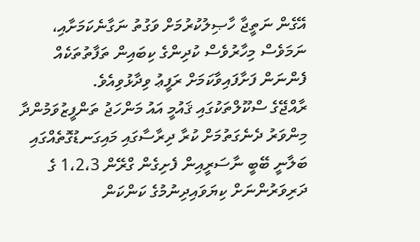އޭގެން ނަތީޖާ ހާޞިލުކުރުމަށް ވަގުތު ނަގާނެކަމަށާއި، ނަމަވެސް މިހާރުވެސް ކުދިންގެ ކިބައިން ތަފާތުތަކެއް ފެންނަން ފަށާފައިވާކަމަށް ރަފީޢު ވިދާޅުވިއެވެ.
ރާއްޖޭގެ ސްކޫލްތަކުގައި ޤައުމީ އައު މަންހަޖު ތަންފީޒުވަމުންދާ މިންވަރު ދެނެގަތުމަށް ކުރާ ދިރާސާގައި މައިގަނޑުގޮތެއްގައި ބަލާނީ ބޭބީ ނާސަރީއިން ފެށިގެން ގްރޭން 1،2،3 ގެ ދަރިވަރުންނަށް ކިޔަވައިދިނުމުގެ ކަންކަން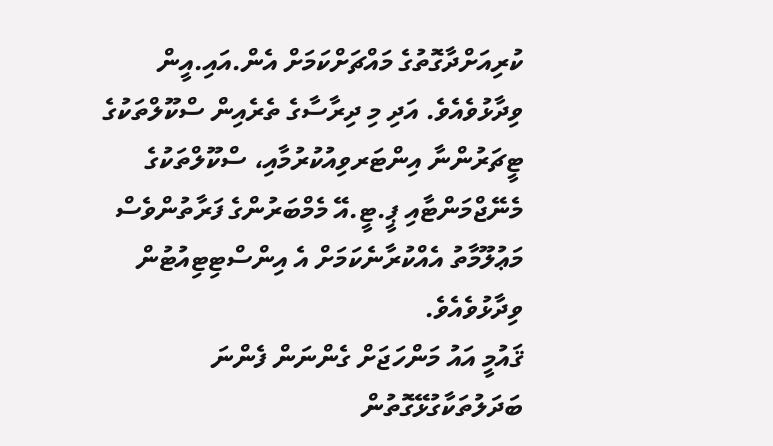ކުރިއަށްދާގޮތުގެ މައްޗަށްކަމަށް އެން.އައި.އީން ވިދާޅުވެއެވެ. އަދި މި ދިރާސާގެ ތެރެއިން ސްކޫލްތަކުގެ ޓީޗަރުންނާ އިންޓަރވިއުކުރުމާއި، ސްކޫލްތަކުގެ މެނޭޖްމަންޓާއި ޕީ.ޓީ.އޭ މެމްބަރުންގެ ފަރާތުންވެސް މަޢުލޫމާތު އެއްކުރާނެކަމަށް އެ އިންސްޓިޓިއުޓުން ވިދާޅުވެއެވެ.
ޤައުމީ އައު މަންހަޖަށް ގެންނަން ފެންނަ ބަދަލުތަކާގުޅޭގޮތުން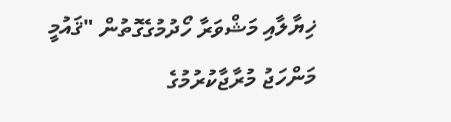ޚިޔާލާއި މަޝްވަރާ ހޯދުމުގެގޮތުން "ޤައުމީ މަންހަޖު މުރާޖާކުރުމުގެ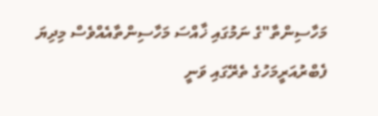މަހާސިންތާ"ގެ ނަމުގައި ޚާއްސަ މަހާސިންތާއެއްވެސް މިދިޔަ ފެބްރުއަރީމަހުގެ ތެރޭގައި ވަނީ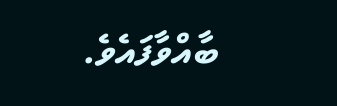ބާއްވާފައެވެ.